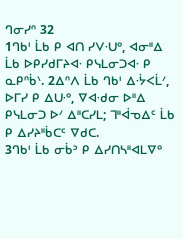ᒉᓂᓯᐢ 32
1ᒉᑲᑊ ᒫᑲ ᑭ ᐊᑎ ᓯᐯᐧᑌᐤ, ᐊᓂᐦᐃ ᒫᑲ ᐅᑭᓯᑯᒥᔨᐊᐧ ᑭᓭᒪᓂᑐᐊᐧ ᑭ ᓇᑭᐢᑳᐠ. 2ᐃᐢᐱ ᒫᑲ ᒉᑲᑊ ᐃᐧᔮᐸᒫᐟ, ᐅᒥᓯ ᑭ ᐃᑌᐧᐤ, ᐁᐊᐧᑯᓂ ᐅᐦᐃ ᑭᓭᒪᓂᑐ ᐅᐟ ᐃᐦᑕᓯᒪ; ᒣᐦᐋᓀᐃᒼ ᒫᑲ ᑭ ᐃᓯᔨᐦᑳᑕᒼ ᐁᑯᑕ.
3ᒉᑲᑊ ᒫᑲ ᓂᑳᐣ ᑭ ᐃᓯᑎᓴᐦᐊᒪᐁᐤ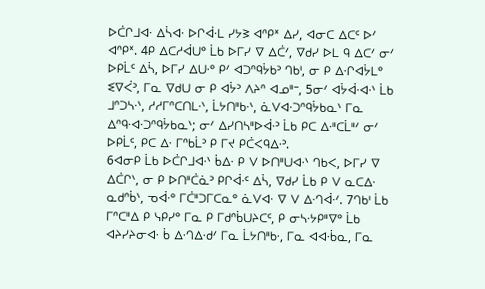ᐅᑖᒋᒧᐊᐧ ᐃᓵᐊᐧ ᐅᒋᐋᐧᒪ ᓯᔭᕒ ᐊᐢᑭᕽ ᐃᓯ, ᐊᓂᑕ ᐃᑕᒼ ᐅᐟ ᐊᐢᑭᕽ. 4ᑭ ᐃᑕᓱᐋᑌᐤ ᒫᑲ ᐅᒥᓯ ᐁ ᐃᑖᐟ, ᐁᑯᓯ ᐅᒪ ᑫ ᐃᑕᐟ ᓂᐟ ᐅᑭᒫᒼ ᐃᓵ, ᐅᒥᓯ ᐃᑌᐧᐤ ᑭᐟ ᐊᑐᐢᑫᔮᑲᐣ ᒉᑲᑊ, ᓂ ᑭ ᐃᐧᒋᐊᔮᒪᐤ ᓬᐁᐹᐣ, ᒥᓇ ᐁᑯᑌ ᓂ ᑭ ᐊᔮᐣ ᐱᔨᐢ ᐊᓄᐦᐨ, 5ᓂᐟ ᐊᔮᐋᐧᐊᐧᐠ ᒫᑲ ᒧᐢᑐᓴᐧᐠ, ᓱᓱᒥᐢᑕᑎᒪᐧᐠ, ᒫᔭᑎᐦᑲᐧᐠ, ᓈᐯᐊᐧᑐᐢᑫᔮᑲᓇᐠ ᒥᓇ ᐃᐢᑫᐧᐊᐧᑐᐢᑫᔮᑲᓇᐠ; ᓂᐟ ᐃᓯᑎᓴᐦᐅᐋᐧᐣ ᒫᑲ ᑭᑕ ᐃᐧᐦᑕᒫᐦᐟ ᓂᐟ ᐅᑭᒫᒼ, ᑭᑕ ᐃᐧ ᒥᐢᑲᒫᐣ ᑭ ᒥᔪ ᑭᑖᐸᑫᐃᐧᐣ.
6ᐊᓂᑭ ᒫᑲ ᐅᑖᒋᒧᐊᐧᐠ ᑳᐃᐧ ᑭ ᐯ ᐅᑎᐦᑌᐊᐧᐠ ᒉᑲᐸ, ᐅᒥᓯ ᐁ ᐃᑖᒋᐠ, ᓂ ᑭ ᐅᑎᐦᑖᓈᐣ ᑭᒋᐋᐧᒼ ᐃᓵ, ᐁᑯᓯ ᒫᑲ ᑭ ᐯ ᓇᑕᐃᐧ ᓇᑯᐢᑳᐠ, ᓀᐋᐧᐤ ᒥᑖᐦᑐᒥᑕᓇᐤ ᓈᐯᐊᐧ ᐁ ᐯ ᐃᐧᒉᐋᐧᐟ. 7ᒉᑲᑊ ᒫᑲ ᒥᐢᑕᐦᐃ ᑭ ᓭᑭᓯᐤ ᒥᓇ ᑭ ᒥᑯᐢᑳᑌᔨᑕᒼ, ᑭ ᓂᓴᐧᔭᑭᐦᐁᐤ ᒫᑲ ᐊᔨᓯᔨᓂᐊᐧ ᑳ ᐃᐧᒉᐃᐧᑯᐟ ᒥᓇ ᒫᔭᑎᐦᑲᐧ, ᒥᓇ ᐊᐊᐧᑳᓇ, ᒥᓇ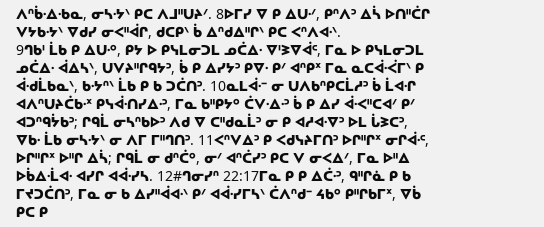ᐱᐢᑳᐧᐃᐧᑲᓇ, ᓂᓴᐧᔭᐠ ᑭᑕ ᐱᒧᐦᑌᔨᐟ. 8ᐅᒥᓯ ᐁ ᑭ ᐃᑌᐧᐟ, ᑭᐢᐱᐣ ᐃᓵ ᐅᑎᐦᑖᒋ ᐯᔭᑲᐧᔭᐠ ᐁᑯᓯ ᓂᐸᐦᐋᒋ, ᑯᑕᑭᐠ ᑳ ᐃᐢᑯᐃᐦᒋᐠ ᑭᑕ ᐸᐢᐱᐊᐧᐠ.
9ᒉᑲᑊ ᒫᑲ ᑭ ᐃᑌᐧᐤ, ᑭᔭ ᐅ ᑭᓭᒪᓂᑐᒪ ᓄᑖᐃᐧ ᐁᑊᕒᐁᐋᒼ, ᒥᓇ ᐅ ᑭᓭᒪᓂᑐᒪ ᓄᑖᐃᐧ ᐋᐃᓴᐠ, ᑌᐯᔨᐦᒋᑫᔭᐣ, ᑳ ᑭ ᐃᓯᔭᐣ ᑭᐁᐧ ᑭᐟ ᐊᐢᑭᕽ ᒥᓇ ᓇᑕᐋᐧᐹᒥᐠ ᑭ ᐋᐧᑯᒫᑲᓇᐠ, ᑲᐧᔭᐢᐠ ᒫᑲ ᑭ ᑲ ᑐᑖᑎᐣ. 10ᓇᒪᐋᐧᐨ ᓂ ᑌᐱᑲᐢᑭᑕᒫᓱᐣ ᑳ ᒫᐊᐧᒋ ᐊᐱᐢᑌᔨᑖᑲᐧᕽ ᑭᓭᐋᐧᑎᓯᐃᐧᐣ, ᒥᓇ ᑲᐦᑭᔭᐤ ᑖᐯᐧᐃᐧᐣ ᑳ ᑭ ᐃᓯ ᐋᐧᐸᐦᑕᐊᐟ ᑭᐟ ᐊᑐᐢᑫᔮᑲᐣ; ᒋᑫᒫ ᓂᓴᐢᑲᐅᐣ ᐱᑯ ᐁ ᑕᐦᑯᓇᒫᐣ ᓂ ᑭ ᐊᓱᐊᐧᐁᐣ ᐅᒪ ᒑᕒᑕᐣ, ᐁᑲᐧ ᒫᑲ ᓂᓴᐧᔭᐠ ᓂ ᐱᒥ ᒥᐦᒉᑎᐣ. 11ᐸᐢᐯᐃᐣ ᑭ ᐸᑯᓭᔨᒥᑎᐣ ᐅᒋᐦᒋᕽ ᓂᒋᐋᐧᒼ, ᐅᒋᐦᒋᕽ ᐅᐦᒋ ᐃᓵ; ᒋᑫᒫ ᓂ ᑯᐢᑖᐤ, ᓂᐟ ᐊᐢᑖᓯᐣ ᑭᑕ ᐯ ᓂᐸᐃᐟ, ᒥᓇ ᐅᐦᐃ ᐅᑳᐃᐧᒫᐊᐧ ᐊᓯᒋ ᐊᐋᐧᓯᓴ. 12#ᒉᓂᓯᐢ 22:17ᒥᓇ ᑭ ᑭ ᐃᑖᐧᐣ, ᑫᐦᒋᓈ ᑭ ᑲ ᒥᔪᑐᑖᑎᐣ, ᒥᓇ ᓂ ᑲ ᐃᓯᐦᐋᐊᐧᐠ ᑭᐟ ᐊᐋᐧᓯᒥᓴᐠ ᑖᐱᐢᑯᐨ ᔦᑲᐤ ᑭᐦᒋᑲᒥᕽ, ᐁᑳ ᑭᑕ ᑭ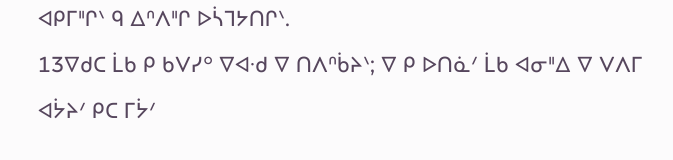ᐊᑭᒥᐦᒋᐠ ᑫ ᐃᐢᐱᐦᒋ ᐅᓵᒣᔭᑎᒋᐠ.
13ᐁᑯᑕ ᒫᑲ ᑭ ᑲᐯᓯᐤ ᐁᐊᐧᑯ ᐁ ᑎᐱᐢᑳᔨᐠ; ᐁ ᑭ ᐅᑎᓈᐟ ᒫᑲ ᐊᓂᐦᐃ ᐁ ᐯᐱᒥ ᐊᔮᔨᐟ ᑭᑕ ᒥᔮᐟ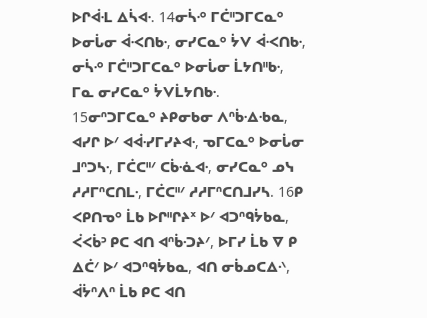ᐅᒋᐋᐧᒪ ᐃᓵᐊᐧ. 14ᓂᓵᐧᐤ ᒥᑖᐦᑐᒥᑕᓇᐤ ᐅᓂᒑᓂ ᐋᐧᐸᑎᑲᐧ, ᓂᓯᑕᓇᐤ ᔮᐯ ᐋᐧᐸᑎᑲᐧ, ᓂᓵᐧᐤ ᒥᑖᐦᑐᒥᑕᓇᐤ ᐅᓂᒑᓂ ᒫᔭᑎᐦᑲᐧ, ᒥᓇ ᓂᓯᑕᓇᐤ ᔮᐯᒫᔭᑎᑲᐧ. 15ᓂᐢᑐᒥᑕᓇᐤ ᔨᑭᓂᑲᓂ ᐱᐢᑳᐧᐃᐧᑲᓇ, ᐊᓯᒋ ᐅᐟ ᐊᐋᐧᓯᒥᓯᔨᐊᐧ, ᓀᒥᑕᓇᐤ ᐅᓂᒑᓂ ᒧᐢᑐᓴᐧ, ᒥᑖᑕᐦᐟ ᑕᑳᐧᓈᐊᐧ, ᓂᓯᑕᓇᐤ ᓄᓭ ᓱᓱᒥᐢᑕᑎᒪᐧ, ᒥᑖᑕᐦᐟ ᓱᓱᒥᐢᑕᑎᒧᓯᓴ. 16ᑭ ᐸᑭᑎᓀᐤ ᒫᑲ ᐅᒋᐦᒋᔨᕽ ᐅᐟ ᐊᑐᐢᑫᔮᑲᓇ, ᐹᐸᑳᐣ ᑭᑕ ᐊᑎ ᐊᐢᑳᐧᑐᔨᐟ, ᐅᒥᓯ ᒫᑲ ᐁ ᑭ ᐃᑖᐟ ᐅᐟ ᐊᑐᐢᑫᔮᑲᓇ, ᐊᑎ ᓂᑳᓄᑕᐃᐧᐠ, ᐋᔮᐢᐱᐢ ᒫᑲ ᑭᑕ ᐊᑎ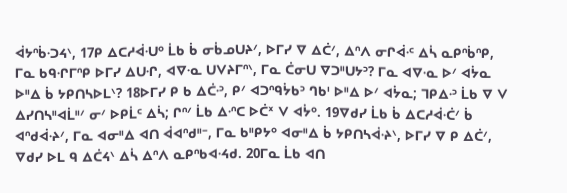ᐋᔭᐢᑳᐧᑐᔦᐠ, 17ᑭ ᐃᑕᓱᐋᐧᑌᐤ ᒫᑲ ᑳ ᓂᑳᓄᑌᔨᐟ, ᐅᒥᓯ ᐁ ᐃᑖᐟ, ᐃᐢᐱ ᓂᒋᐋᐧᒼ ᐃᓵ ᓇᑭᐢᑳᐢᑭ, ᒥᓇ ᑲᑫᐧᒋᒥᐢᑭ ᐅᒥᓯ ᐃᑌᐧᒋ, ᐊᐁᐧᓇ ᑌᐯᔨᒥᐢᐠ, ᒥᓇ ᑖᓂᑌ ᐁᑐᐦᑌᔭᐣ? ᒥᓇ ᐊᐁᐧᓇ ᐅᐟ ᐊᔮᓇ ᐅᐦᐃ ᑳ ᔭᑭᑎᓴᐅᒪᐠ? 18ᐅᒥᓯ ᑭ ᑲ ᐃᑖᐧᐣ, ᑭᐟ ᐊᑐᐢᑫᔮᑲᐣ ᒉᑲᑊ ᐅᐦᐃ ᐅᐟ ᐊᔮᓇ; ᒣᑭᐃᐧᐣ ᒫᑲ ᐁ ᐯ ᐃᓯᑎᓴᐦᐊᒫᐦᐟ ᓂᐟ ᐅᑭᒫᒼ ᐃᓵ; ᒋᐢᐟ ᒫᑲ ᐃᐧᐢᑕ ᐅᑖᕽ ᐯ ᐊᔮᐤ. 19ᐁᑯᓯ ᒫᑲ ᑳ ᐃᑕᓱᐋᐧᑖᐟ ᑳ ᐊᐢᑯᐋᐧᔨᐟ, ᒥᓇ ᐊᓂᐦᐃ ᐊᑎ ᐋᐊᐢᑯᐦᐨ, ᒥᓇ ᑲᐦᑭᔭᐤ ᐊᓂᐦᐃ ᑳ ᔭᑭᑎᓴᐋᐧᔨᐠ, ᐅᒥᓯ ᐁ ᑭ ᐃᑖᐟ, ᐁᑯᓯ ᐅᒪ ᑫ ᐃᑖᔦᐠ ᐃᓵ ᐃᐢᐱ ᓇᑭᐢᑲᐊᐧᔦᑯ. 20ᒥᓇ ᒫᑲ ᐊᑎ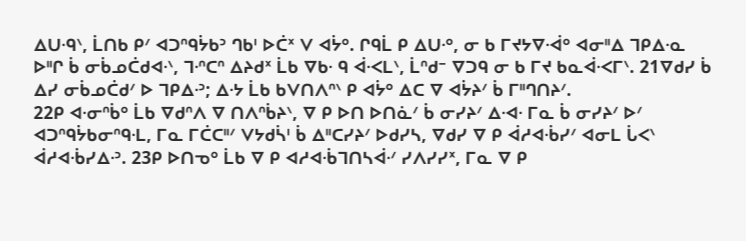ᐃᑌᐧᑫᐠ, ᒫᑎᑲ ᑭᐟ ᐊᑐᐢᑫᔮᑲᐣ ᒉᑲᑊ ᐅᑖᕽ ᐯ ᐊᔮᐤ. ᒋᑫᒫ ᑭ ᐃᑌᐧᐤ, ᓂ ᑲ ᒥᔪᔭᐁᐧᐋᐤ ᐊᓂᐦᐃ ᒣᑭᐃᐧᓇ ᐅᐦᒋ ᑳ ᓂᑳᓄᑖᑯᐊᐧᐠ, ᒣᐧᐢᑕᐢ ᐃᔨᑯᕽ ᒫᑲ ᐁᑲᐧ ᑫ ᐋᐧᐸᒪᐠ, ᒫᐢᑯᐨ ᐁᑐᑫ ᓂ ᑲ ᒥᔪ ᑲᓇᐋᐧᐸᒥᐠ. 21ᐁᑯᓯ ᑳ ᐃᓯ ᓂᑳᓄᑖᑯᐟ ᐅ ᒣᑭᐃᐧᐣ; ᐃᐧᔭ ᒫᑲ ᑲᐯᑎᐱᐢᐠ ᑭ ᐊᔮᐤ ᐃᑕ ᐁ ᐊᔮᔨᐟ ᑳ ᒥᐦᒉᑎᔨᐟ.
22ᑭ ᐊᐧᓂᐢᑳᐤ ᒫᑲ ᐁᑯᐢᐱ ᐁ ᑎᐱᐢᑳᔨᐠ, ᐁ ᑭ ᐅᑎ ᐅᑎᓈᐟ ᑳ ᓂᓯᔨᐟ ᐃᐧᐊᐧ ᒥᓇ ᑳ ᓂᓯᔨᐟ ᐅᐟ ᐊᑐᐢᑫᔮᑲᓂᐢᑫᐧᒪ, ᒥᓇ ᒥᑖᑕᐦᐟ ᐯᔭᑯᓵᑊ ᑳ ᐃᐦᑕᓯᔨᐟ ᐅᑯᓯᓴ, ᐁᑯᓯ ᐁ ᑭ ᐋᓱᐊᐧᑳᓯᐟ ᐊᓂᒪ ᒑᐸᐠ ᐋᓱᐊᐧᑳᓯᐃᐧᐣ. 23ᑭ ᐅᑎᓀᐤ ᒫᑲ ᐁ ᑭ ᐊᓱᐊᐧᑳᒣᑎᓴᐋᐧᐟ ᓯᐱᓯᓯᕽ, ᒥᓇ ᐁ ᑭ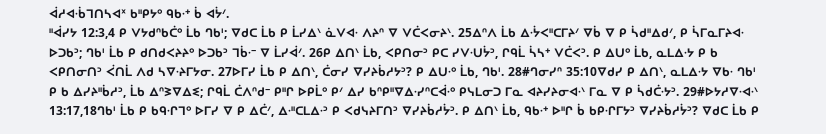ᐋᓱᐊᐧᑳᒣᑎᓴᐊᕽ ᑲᐦᑭᔭᐤ ᑫᑲᐧᐩ ᑳ ᐊᔮᐟ.
ᐦᐋᓯᔭ 12:3,4 ᑭ ᐯᔭᑯᐢᑲᑖᐤ ᒫᑲ ᒉᑲᑊ; ᐁᑯᑕ ᒫᑲ ᑭ ᒫᓯᐃᐠ ᓈᐯᐊᐧ ᐱᔨᐢ ᐁ ᐯᑖᐸᓂᔨᐠ. 25ᐃᐢᐱ ᒫᑲ ᐃᐧᔮᐸᐦᑕᒥᔨᐟ ᐁᑳ ᐁ ᑭ ᓵᑯᐦᐃᑯᐟ, ᑭ ᓵᒥᓇᒥᔨᐊᐧ ᐅᑐᑲᐣ; ᒉᑲᑊ ᒫᑲ ᑭ ᑯᑎᑯᐸᔨᔨᐤ ᐅᑐᑲᐣ ᒣᑳᐧᐨ ᐁ ᒫᓯᐋᐟ. 26ᑭ ᐃᑎᐠ ᒫᑲ, ᐸᑭᑎᓂᐣ ᑭᑕ ᓯᐯᐧᑌᔮᐣ, ᒋᑫᒫ ᓵᓴᐩ ᐯᑖᐸᐣ. ᑭ ᐃᑌᐤ ᒫᑲ, ᓇᒪᐃᐧᔭ ᑭ ᑲ ᐸᑭᑎᓂᑎᐣ ᐹᑎᒫ ᐱᑯ ᓴᐁᐧᔨᒥᔭᓂ. 27ᐅᒥᓯ ᒫᑲ ᑭ ᐃᑎᐠ, ᑖᓂᓯ ᐁᓯᔨᑳᓱᔭᐣ? ᑭ ᐃᑌᐧᐤ ᒫᑲ, ᒉᑲᑊ. 28#ᒉᓂᓯᐢ 35:10ᐁᑯᓯ ᑭ ᐃᑎᐠ, ᓇᒪᐃᐧᔭ ᐁᑲᐧ ᒉᑲᑊ ᑭ ᑲ ᐃᓯᔨᐦᑳᓱᐣ, ᒫᑲ ᐃᐢᕒᐁᐃᓬ; ᒋᑫᒫ ᑖᐱᐢᑯᐨ ᑭᐦᒋ ᐅᑭᒫᐤ ᑭᐟ ᐃᓯ ᑲᐢᑭᐦᐁᐃᐧᓯᐢᑕᐋᐧᐤ ᑭᓭᒪᓂᑐ ᒥᓇ ᐊᔨᓯᔨᓂᐊᐧᐠ ᒥᓇ ᐁ ᑭ ᓵᑯᑖᐧᔭᐣ. 29#ᐅᔭᓱᐁᐧᐊᐧᐠ 13:17,18ᒉᑲᑊ ᒫᑲ ᑭ ᑲᑫᐧᒋᒣᐤ ᐅᒥᓯ ᐁ ᑭ ᐃᑖᐟ, ᐃᐧᐦᑕᒪᐃᐧᐣ ᑭ ᐸᑯᓭᔨᒥᑎᐣ ᐁᓯᔨᑳᓱᔮᐣ. ᑭ ᐃᑎᐠ ᒫᑲ, ᑫᑲᐧᐩ ᐅᐦᒋ ᑳ ᑲᑭᐧᒋᒥᔭᐣ ᐁᓯᔨᑳᓱᔮᐣ? ᐁᑯᑕ ᒫᑲ ᑭ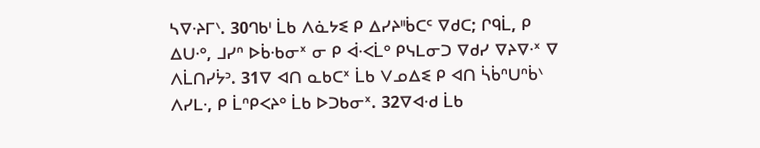ᓴᐁᐧᔨᒥᐠ. 30ᒉᑲᑊ ᒫᑲ ᐱᓈᔭᓬ ᑭ ᐃᓯᔨᐦᑳᑕᒼ ᐁᑯᑕ; ᒋᑫᒫ, ᑭ ᐃᑌᐧᐤ, ᒧᓯᐢ ᐅᑳᐧᑲᓂᕽ ᓂ ᑭ ᐋᐧᐸᒫᐤ ᑭᓭᒪᓂᑐ ᐁᑯᓯ ᐁᔨᐁᐧᕽ ᐁ ᐱᒫᑎᓯᔮᐣ. 31ᐁ ᐊᑎ ᓇᑲᑕᕽ ᒫᑲ ᐯᓄᐃᓬ ᑭ ᐊᑎ ᓵᑳᐢᑌᐢᑳᐠ ᐱᓯᒪᐧ, ᑭ ᒫᐢᑭᐸᔨᐤ ᒫᑲ ᐅᑐᑲᓂᕽ. 32ᐁᐊᐧᑯ ᒫᑲ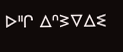ᐅᐦᒋ ᐃᐢᕒᐁᐃᓬ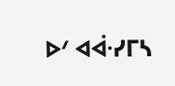ᐅᐟ ᐊᐋᐧᓯᒥᓴ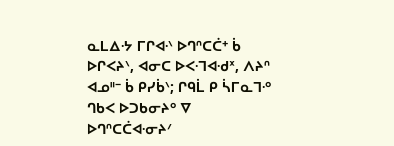ᓇᒪᐃᐧᔭ ᒥᒋᐊᐧᐠ ᐅᒉᐢᑕᑖᐩ ᑳ ᐅᒋᐸᔨᐠ, ᐊᓂᑕ ᐅᐸᐧᒣᐊᐧᑯᕽ, ᐱᔨᐢ ᐊᓄᐦᐨ ᑳ ᑭᓯᑳᐠ; ᒋᑫᒫ ᑭ ᓵᒥᓇᒣᐧᐤ ᒉᑲᐸ ᐅᑐᑲᓂᔨᐤ ᐁ ᐅᒉᐢᑕᑖᐊᐧᓂᔨᐟ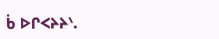ᑳ ᐅᒋᐸᔨᔨᐠ.